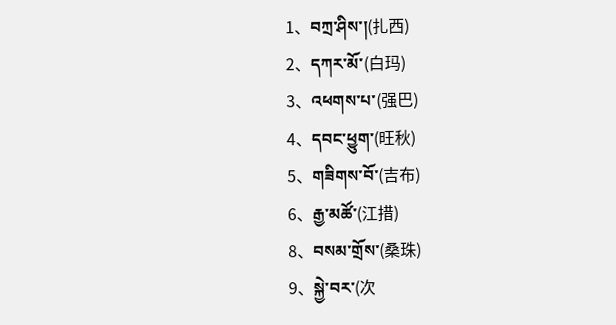1、བཀྲ་ཤིས་།(扎西)
2、དཀར་མོ་(白玛)
3、འཕགས་པ་(强巴)
4、དབང་ཕྱུག་(旺秋)
5、གཟིགས་བོ་(吉布)
6、རྒྱ་མཚོ་(江措)
8、བསམ་གྲོས་(桑珠)
9、སྐྱེ་བར་(次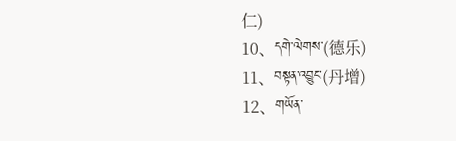仁)
10、དགེ་ལེགས་(德乐)
11、བསྟན་འབྱུང་(丹增)
12、གཡོན་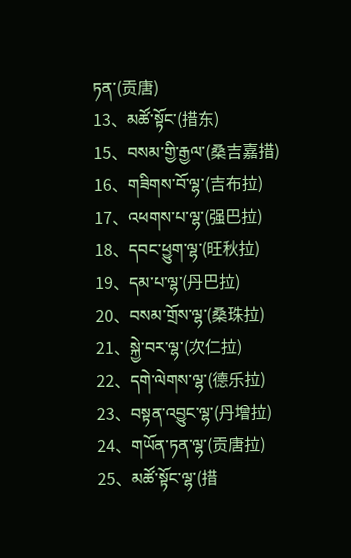ཏན་(贡唐)
13、མཚོ་སྟོང་(措东)
15、བསམ་གྱི་རྒྱལ་(桑吉嘉措)
16、གཟིགས་བོ་ལྷ་(吉布拉)
17、འཕགས་པ་ལྷ་(强巴拉)
18、དབང་ཕྱུག་ལྷ་(旺秋拉)
19、དམ་པ་ལྷ་(丹巴拉)
20、བསམ་གྲོས་ལྷ་(桑珠拉)
21、སྐྱེ་བར་ལྷ་(次仁拉)
22、དགེ་ལེགས་ལྷ་(德乐拉)
23、བསྟན་འབྱུང་ལྷ་(丹增拉)
24、གཡོན་ཏན་ལྷ་(贡唐拉)
25、མཚོ་སྟོང་ལྷ་(措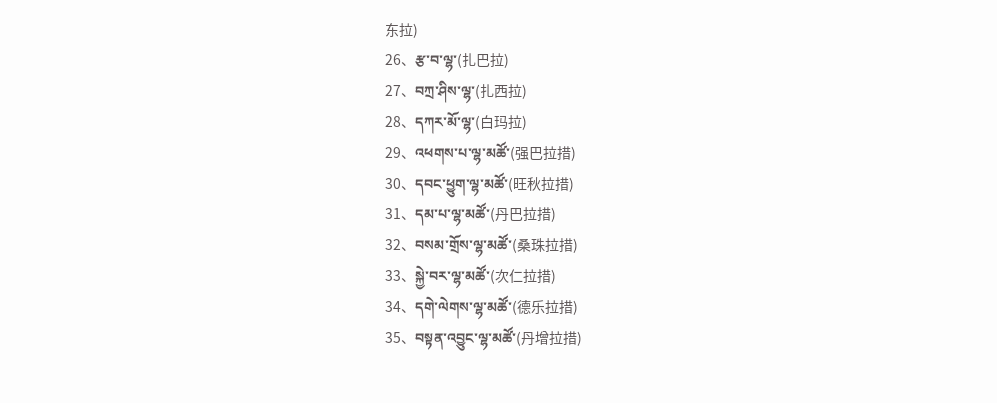东拉)
26、རྩ་བ་ལྷ་(扎巴拉)
27、བཀྲ་ཤིས་ལྷ་(扎西拉)
28、དཀར་མོ་ལྷ་(白玛拉)
29、འཕགས་པ་ལྷ་མཚོ་(强巴拉措)
30、དབང་ཕྱུག་ལྷ་མཚོ་(旺秋拉措)
31、དམ་པ་ལྷ་མཚོ་(丹巴拉措)
32、བསམ་གྲོས་ལྷ་མཚོ་(桑珠拉措)
33、སྐྱེ་བར་ལྷ་མཚོ་(次仁拉措)
34、དགེ་ལེགས་ལྷ་མཚོ་(德乐拉措)
35、བསྟན་འབྱུང་ལྷ་མཚོ་(丹增拉措)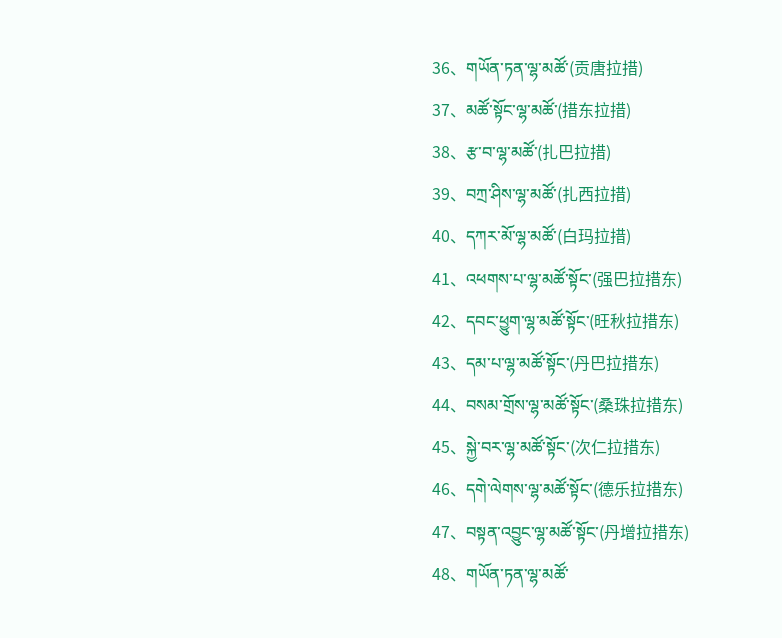36、གཡོན་ཏན་ལྷ་མཚོ་(贡唐拉措)
37、མཚོ་སྟོང་ལྷ་མཚོ་(措东拉措)
38、རྩ་བ་ལྷ་མཚོ་(扎巴拉措)
39、བཀྲ་ཤིས་ལྷ་མཚོ་(扎西拉措)
40、དཀར་མོ་ལྷ་མཚོ་(白玛拉措)
41、འཕགས་པ་ལྷ་མཚོ་སྟོང་(强巴拉措东)
42、དབང་ཕྱུག་ལྷ་མཚོ་སྟོང་(旺秋拉措东)
43、དམ་པ་ལྷ་མཚོ་སྟོང་(丹巴拉措东)
44、བསམ་གྲོས་ལྷ་མཚོ་སྟོང་(桑珠拉措东)
45、སྐྱེ་བར་ལྷ་མཚོ་སྟོང་(次仁拉措东)
46、དགེ་ལེགས་ལྷ་མཚོ་སྟོང་(德乐拉措东)
47、བསྟན་འབྱུང་ལྷ་མཚོ་སྟོང་(丹增拉措东)
48、གཡོན་ཏན་ལྷ་མཚོ་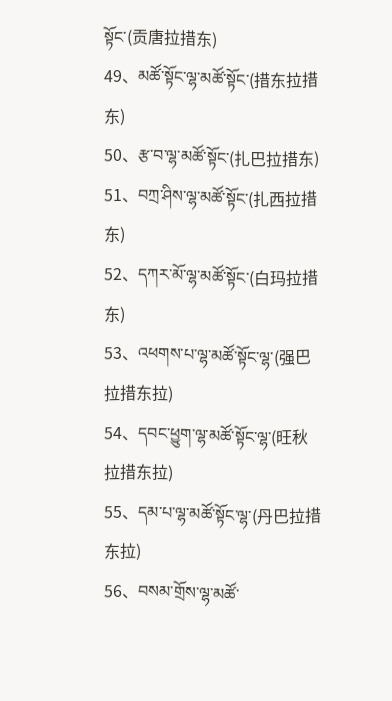སྟོང་(贡唐拉措东)
49、མཚོ་སྟོང་ལྷ་མཚོ་སྟོང་(措东拉措东)
50、རྩ་བ་ལྷ་མཚོ་སྟོང་(扎巴拉措东)
51、བཀྲ་ཤིས་ལྷ་མཚོ་སྟོང་(扎西拉措东)
52、དཀར་མོ་ལྷ་མཚོ་སྟོང་(白玛拉措东)
53、འཕགས་པ་ལྷ་མཚོ་སྟོང་ལྷ་(强巴拉措东拉)
54、དབང་ཕྱུག་ལྷ་མཚོ་སྟོང་ལྷ་(旺秋拉措东拉)
55、དམ་པ་ལྷ་མཚོ་སྟོང་ལྷ་(丹巴拉措东拉)
56、བསམ་གྲོས་ལྷ་མཚོ་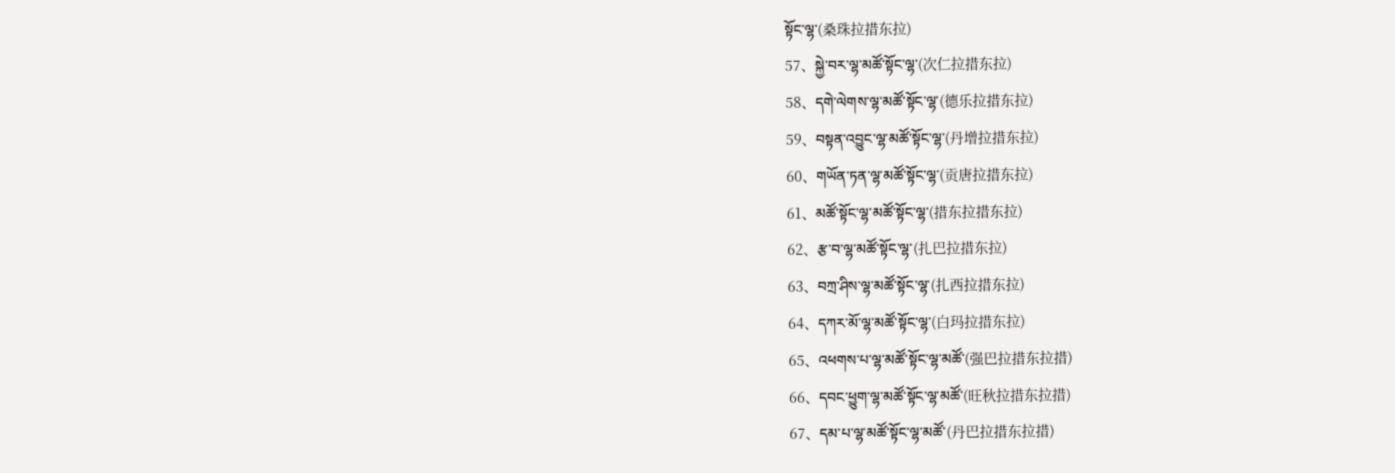སྟོང་ལྷ་(桑珠拉措东拉)
57、སྐྱེ་བར་ལྷ་མཚོ་སྟོང་ལྷ་(次仁拉措东拉)
58、དགེ་ལེགས་ལྷ་མཚོ་སྟོང་ལྷ་(德乐拉措东拉)
59、བསྟན་འབྱུང་ལྷ་མཚོ་སྟོང་ལྷ་(丹增拉措东拉)
60、གཡོན་ཏན་ལྷ་མཚོ་སྟོང་ལྷ་(贡唐拉措东拉)
61、མཚོ་སྟོང་ལྷ་མཚོ་སྟོང་ལྷ་(措东拉措东拉)
62、རྩ་བ་ལྷ་མཚོ་སྟོང་ལྷ་(扎巴拉措东拉)
63、བཀྲ་ཤིས་ལྷ་མཚོ་སྟོང་ལྷ་(扎西拉措东拉)
64、དཀར་མོ་ལྷ་མཚོ་སྟོང་ལྷ་(白玛拉措东拉)
65、འཕགས་པ་ལྷ་མཚོ་སྟོང་ལྷ་མཚོ་(强巴拉措东拉措)
66、དབང་ཕྱུག་ལྷ་མཚོ་སྟོང་ལྷ་མཚོ་(旺秋拉措东拉措)
67、དམ་པ་ལྷ་མཚོ་སྟོང་ལྷ་མཚོ་(丹巴拉措东拉措)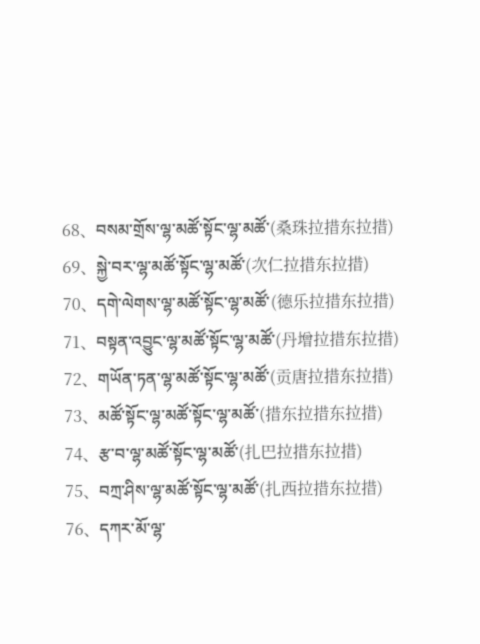68、བསམ་གྲོས་ལྷ་མཚོ་སྟོང་ལྷ་མཚོ་(桑珠拉措东拉措)
69、སྐྱེ་བར་ལྷ་མཚོ་སྟོང་ལྷ་མཚོ་(次仁拉措东拉措)
70、དགེ་ལེགས་ལྷ་མཚོ་སྟོང་ལྷ་མཚོ་(德乐拉措东拉措)
71、བསྟན་འབྱུང་ལྷ་མཚོ་སྟོང་ལྷ་མཚོ་(丹增拉措东拉措)
72、གཡོན་ཏན་ལྷ་མཚོ་སྟོང་ལྷ་མཚོ་(贡唐拉措东拉措)
73、མཚོ་སྟོང་ལྷ་མཚོ་སྟོང་ལྷ་མཚོ་(措东拉措东拉措)
74、རྩ་བ་ལྷ་མཚོ་སྟོང་ལྷ་མཚོ་(扎巴拉措东拉措)
75、བཀྲ་ཤིས་ལྷ་མཚོ་སྟོང་ལྷ་མཚོ་(扎西拉措东拉措)
76、དཀར་མོ་ལྷ་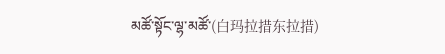མཚོ་སྟོང་ལྷ་མཚོ་(白玛拉措东拉措)